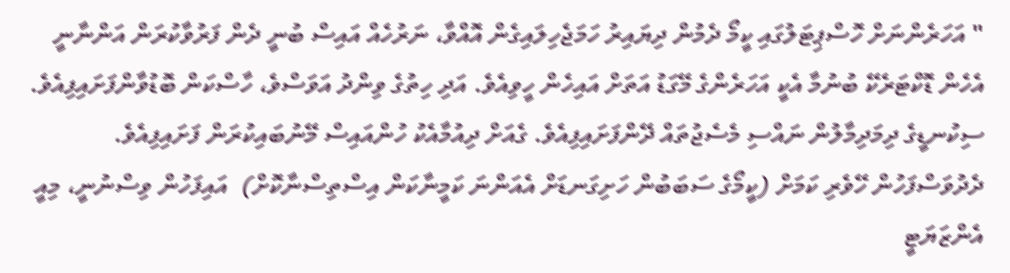" އަހަރެންނަށް ހޮސްޕިޓަލުގައި ކީމޯ ދެމުން ދިޔައިރު ހަމަޖެހިލައިގެން އޮއްވާ، ނަރުހެއް އައިސް ބުނީ ދެން ފަރުވާކުރަން އަންނާނީ އެހެން ޑޮކްޓަރެކޭ ބުނުމާ އެކީ އަހަރެންގެ މޭގަޑު އަތަށް އައިހެން ހީވިއެވެ. އަދި ހިތުގެ ވިންދު އަވަސްވެ، ހާސްކަން ބޮޑުވާންފަށައިފިއެވެ. ސިކުނޑީގެ ދިމަދިމާލުން ނައްސި މެސެޖުތައް ދޭންފަށައިފިއެވެ. ގެއަށް ދިއުމާއެކު ހުންއައިސް މޭނުބައިކުރަން ފަށައިފިއެވެ. ދެދުވަސްފަހުން ހޭވެރި ކަމަށް (ކީމޯގެ ސަބަބުން ހަށިގަނޑަށް އެއަންނަ ކަމީނާކަން އިސްތިސްނާކޮށް)  އައިފަހުން ވިސްނުނީ، މިއީ އެންޒަޔަޓީ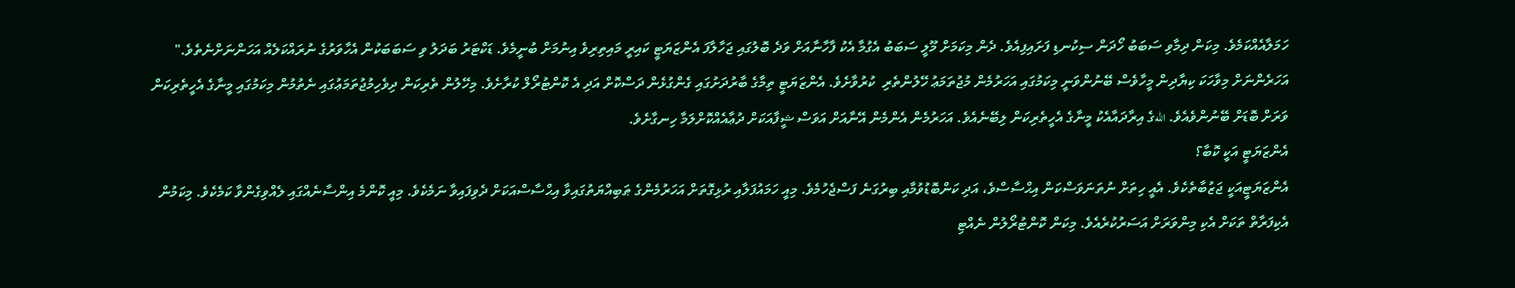ހަމަލާއެއްކަމެވެ. މިކަން ދިމާވި ސަބަބު ހޯދަން ސިކުނޑި ފަށައިފިއެވެ. ދެން މިކަމަށް މޫލީ ސަބަބު އެގުމާ އެކު ފާހާނާއަށް ވަދެ ބޮލުގައި ޖަހާލާފަ އެންޒަޔަޓީ ކައިރީ މައިތިރިވެ އިނުމަށް ބުނީމެވެ. ޑަކްޓަރު ބަދަލު ވި ސަބަބަކުން އެހާވަރުގެ ނުރައްކަލެއް އަހަންނަށްނެތެވެ."
އަހަރެންނަށް މިވާހަކަ ކިޔާދިން މީހާވެސް ބޭނުންވަނީ މިކަމުގައި އަހަރުމެން މުޖުތަމަޢު ހޭލުންތެރި  ކުރުވާށެވެ. އެންޒަޔަޓީ ތިމާގެ ބާރުދަށުގައި ގެންގުޅެން ދަސްކޮށް އަދި އެ ކޮންޓުރޯލް ކުރާށެވެ. މިހޭލުން ތެރިކަން ދިވެހިމުޖުތަމަޢުގައި ނެތުމުން މިކަމުގައި މީނާގެ އެހީތެރިކަން ވަރަށް ބޮޑަށް ބޭނުންވެއެވެ. اللهގެ އިރާދައާއެކު މީނާގެ އެހީތެރިކަން ލިބޭނެއެވެ. އަހަރުމެން އެންމެން އޭނާއަށް އަވަސް ޝީފާއަކަށް ދުޢާއެއްކޮށްލަމާ ހިނގާށެވެ.
އެންޒަޔަޓީ އަކީ ކޮބާ؟
އެންޒަޔަޓީއަކީ ޖަޒުބާތެކެވެ. އެއީ ހިތަށް ނުތަނަވަސްކަން އިޙްސާސްވެ، އަދި ކަންބޮޑުވުމާއި ބިރުގަނެ ފަސްޖެހުމެވެ. މިއީ ހަމައުފަލާއި ރުޅިގޮތަށް އަހަރުމެންގެ ޠަބިއްޔަތުގައިވާ އިޙްސާސްއަކަށް ދެވިފައިވާ ނަމެކެވެ. މިއީ ކޮންމެ އިންސާނެއްގައި ލެއްވިގެންވާ ކަމެކެވެ. މިކަމުން އެކިފަރާތް ތަކަށް އެކި މިންވަރަށް އަސަރުކުރެއެވެ. މިކަން ކޮންޓުރޯލުން ނެއްޓި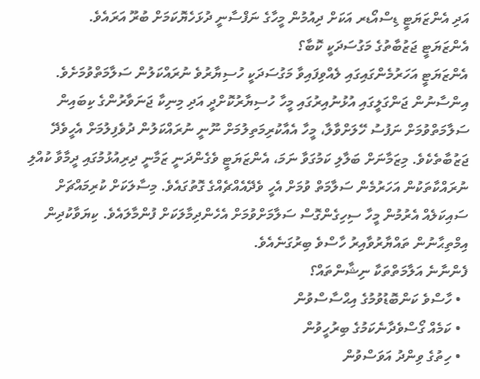އަދި އެންޒަޔަޓީ ޑިސްއޯޑރ އަކަށް ދިއުމުން މީހާގެ ނަފްސާނީ ދުޅަހެޔޮކަމަށް ބުރޫ އަރައެވެ.
އެންޒަޔަޓީ ޖަޒުބާތުގެ މަގުސަދަކީ ކޮބާ؟
އެންޒަޔަޓީ އަހަރުމެންގައިގައި ލެއްވިފައިވާ މަގުސަދަކީ ހުސިޔާރުވެ ނުރައްކަލުން ސަލާމަތްވުމަށެވެ. އިންސާނުން ޖަންގަލީގައި އުޅުނުއިރުގައި މީހާ ހުސިޔާރުކޮށްދީ އަދި މިނިކާ ޖަނަވާރުންގެ ކިބައިން ސަލާމަތްވުމަށް ނަފުސު ހޭލަށްވާލާ، މީހާ އެއާކުރިމަތިލުމަށް ނޫނީ ނުރައްކަލުން ދުވެފިލުމަށް އެހީވެދޭ ޖަޒުބާތެކެވެ. މިޒަމާނަށް ބަލާލި ކަމުގަވާ ނަމަ، އެންޒަޔަޓީ ވެގެންދަނީ ޒަމާނީ ދިރިއުޅުމުގައި ދީމާވާ ކުއްލި ނުރައްކާތަކުން އަހަރުމެން ސަލާމަތް ވުމަށް އެހީ ވެދޭއެއްޗެއްގެ ގޮތުގައެވެ. މިސާލަކަށް ކުރިމައްޗަށް ސައިކަލެއް އެރުމުން މީހާ ސިހިގެންގޮސް ސަލާމަށްވުމަށް އެހެންދިމާލަކަށް ފުންމާލައެވެ. ކިޔަވާކުދިން އިމްތިޙާނުން ތައްޔާރުވާއިރު ހާސްވެ ބިރުގަނެއެވެ.
ފެންނާނެ އަލާމަތްތަކާ ނިޝާންތައް؟
  • ހާސްވެ ކަންބޮޑުވުމުގެ އިޙްސާސްވުން
  • ކަމެއް ގޯސްވެދާނެކަމުގެ ބިރުހީވުން
  • ހިތުގެ ވިންދު އަވަސްވުން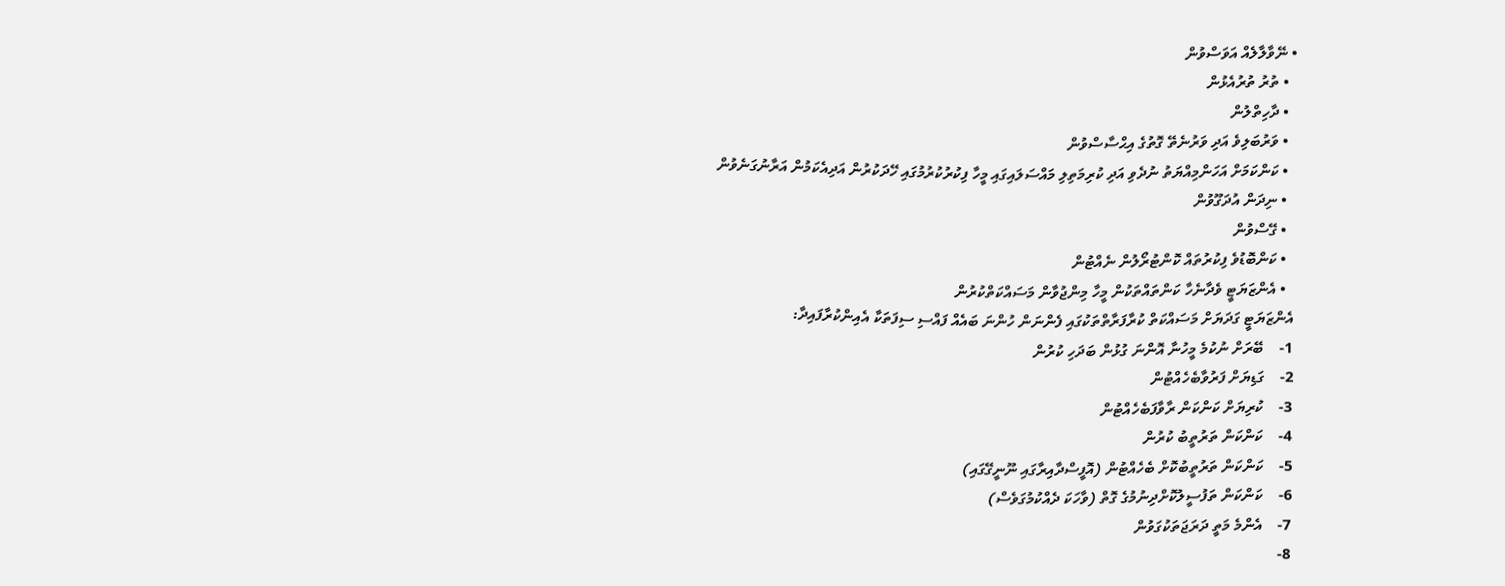• ނޭވާލާލެއް އަވަސްވުން
  • ތުރު ތުރުއެޅުން
  • ދާހިތްލުން
  • ވަރުބަލިވެ އަދި ވަރުނެތޭ ގޮތުގެ އިޙްސާސްވުން
  • ކަންކަމަށް އަހަންމިއްޔަތު ނުދެވި އަދި ކުރިމަތިލި މައްސަލައިގައި މީހާ ފިކުރުކުރުމުގައި ހޭދަކުރުން އަދިއެކަމުން އަރާނުގަނެވުން
  • ނިދަން އުދަގޫވުން
  • ގޭސްވުން
  • ކަންބޮޑުވެ ފިކުރުތައް ކޮންޓުރޯލުން ނެއްޓުން
  • އެންޒަޔަޓީ ވެދާނެހާ ކަންތައްތަކުން މީހާ މިންޖުވާން މަސައްކަތްކުރުން
އެންޒަޔަޓީ ގަދަޔަށް މަސައްކަތް ކުރާފަރާތްތަކުގައި ފެންނަން ހުންނަ ބައެއް ފައްސި ސިފަތަކާ އެއިންކުރާފައިދާ:
1-    ބޭރަށް ނުކުމެ މީހުނާ އޮންނަ ގުޅުން ބަދަހި ކުރުން
2-    ގަޑިޔަށް ފަރުވާބެހެއްޓުން
3-    ކުރިޔަށް ކަންކަން ރާވާފަބެހެއްޓުން
4-    ކަންކަން ތަރުތީބު ކުރުން
5-    ކަންކަން ތަރުތީބުކޮށް ބެހެއްޓުން (އޮފީސްދާއިރާގައި ނޫނީގޭގައި)
6-    ކަންކަން ތަފުސީލުކޮށްދިނުމުގެ ގޮތް (ވާހަކަ ދެއްކުމުގަވެސް)
7-    އެންމެ މަތީ ދަރަޖަތަކުގަވުން
8-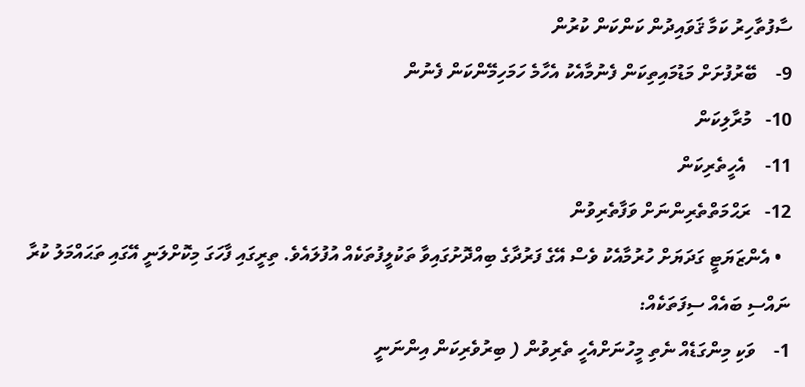ސާފުތާހިރު ކަމާ ޤަވައިދުން ކަންކަން ކުރުން
9-    ބޭރުފުށަށް މަޑުމައިތިކަން ފެނުމާއެކު އެހާމެ ހަމަހިމޭންކަން ފެނުން
10-   މުރާލިކަން
11-    އެހީތެރިކަން
12-   ރަޙްމަތްތެރިންނަށް ވަފާތެރިވުން
  • އެންޒަޔަޓީ ގަދަޔަށް ހުރުމާއެކު ވެސް އޭގެ ފަރުދާގެ ބިއްދޮށުގައިވާ ތަކުލީފުތަކެއް އުފުލައެވެ. ތިރީގައި ފާހަގަ މިކޮށްލަނީ އޭގައި ތަޙައްމަލު ކުރާ ނައްސި ބައެއް ސިފަތަކެއް:
1-    ވަކި މިންގަޑެއް ނެތި މީހުނަށްއެހީ ތެރިވުން ( ބިރުވެރިކަން އިންނަނީ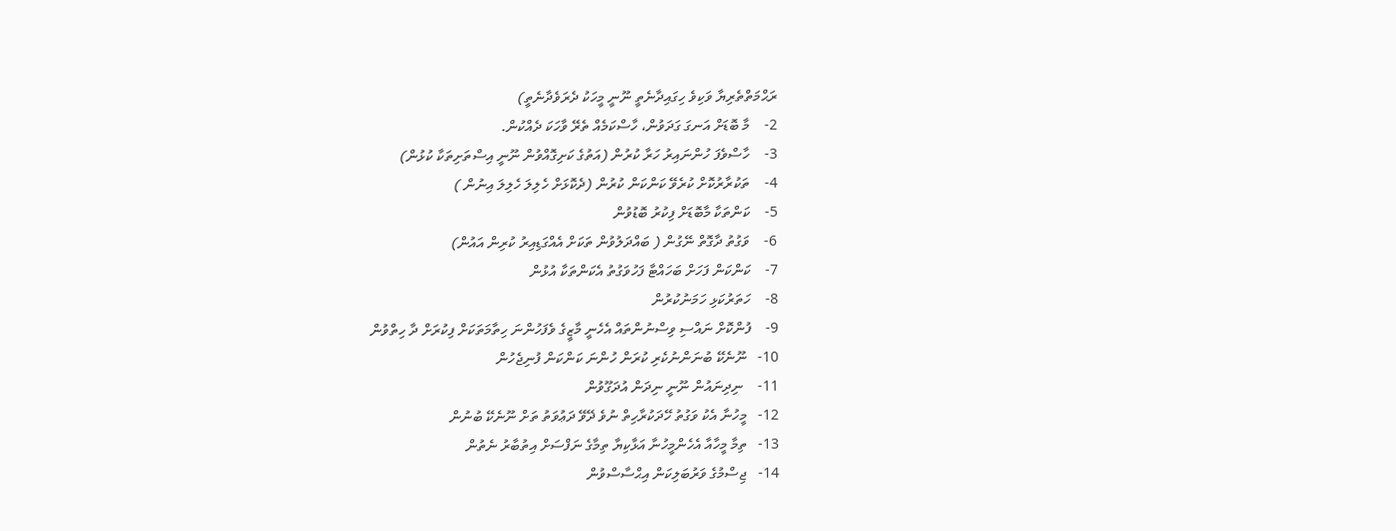ރަޙްމަތްތެރިޔާ ވަކިވެ ހިގައިދާނެތީ ނޫނީ މީހަކު ދެރަވެދާނެތީ)
2-    މާ ބޮޑަށް އަނގަ ގަދަވުން، ހާސްކަމެއް ތެރޭ ވާހަކަ ދެއްކުން.
3-    ހާސްވެފަ ހުންނައިރު ހަރާ ކުރުން (އަތުގެ ކަށިގޮއްވުން ނޫނީ އިސްތަށިތަކާ ކުޅުން)
4-    ތަކުރާރުކޮށް ކުރެވޭ ކަންކަން ކުރުން (ދެކޮޅަށް ހެލިލަ ހެލިލަ އިނުން )
5-    ކަންތަކާ މާބޮޑަށް ފިކުރު ބޮޑުވުން
6-    ވަގުތު ދާގޮތް ނޭގުން ( ބައްދަލުވުން ތަކަށް އެއްގަޑިއިރު ކުރިން އައުން)
7-    ކަންކަން ފަހަށް ބަހައްޓާ ފަހުވަގުތު އެކަންތަކާ އުޅުން
8-    ހަތަރުކަޅި ހަމަނުކުރުން
9-    ފުންކޮށް ނައްސި ވިސްނުންތައް އެހެނީ މާޒީގެ ވެފަހުންނަ ހިތާމަތަކަށް ފިކުރަށް ދާ ހިތްވުން
10-   ނޫނެކޭ ބުނަންނުކެރި ކުރަން ހުންނަ ކަންކަން ފުނިޖެހުން
11-    ނިދިނައުން ނޫނީ ނިދަން އުދަގޫވުން
12-   މީހުނާ އެކު ވަގުތު ހޭދަކުރާހިތް ނުވެ ދޭވޭ ދަޢުވަތު ތަށް ނޫނެކޭ ބުނުން
13-   ތިމާ މީހާއާ އެހެންމީހުނާ އަޅާކިޔާ ތިމާގެ ނަފްސަށް އިތުބާރު ނެތުން
14-   ޖިސްމުގެ ވަރުބަލިކަން އިޙްސާސްވުން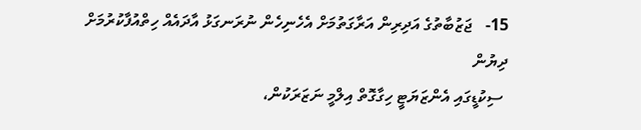15-   ޖަޒުބާތުގެ އަދިރިން އަރާގަތުމަށް އެހެނިހެން ނުރަނގަޅު އާދައެއް ހިތްއުފާކުރުމަށް ދިޔުން
 ސިކުޑީގައި އެންޒަޔަޓީ ހިގާގޮތް އިލްމީ ނަޒަރަކުން،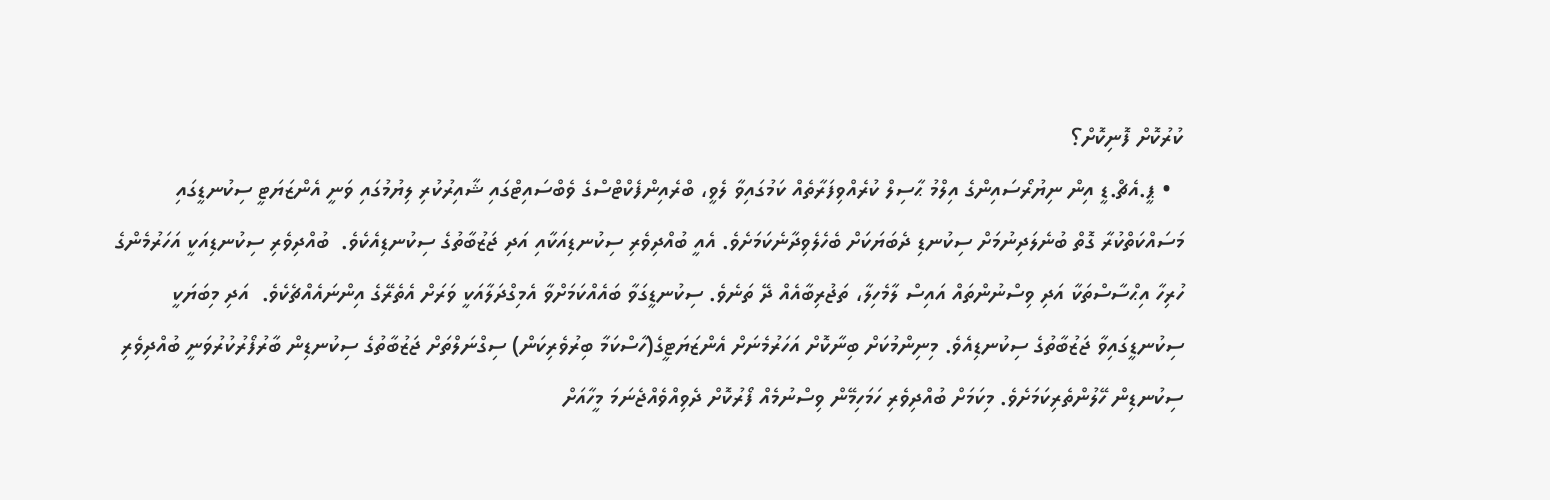ކުރުކޮށް ފޮނިކޮށް؟
  • ޕީ.އެޗް.ޑީ އިން ނިޔުރޯސައިންގެ އިލްމު ޙާސިލް ކުރެއްވިފަރާތެއް ކަމުގައިވާ ލެވީ، ބްރެއިންފެކްޓްސްގެ ވެބްސައިޓްގައި ޝާއިރުކުރި ލިޔުމުގައި ވަނީ އެންޒަޔަޓީ ސިކުނޑީގައި މަސައްކަތްކުރާ ގޮތް ބުނެލަދިނުމަށް ސިކުނޑި ދެބަޔަކަށް ބެހެލެވިދާނެކަމަށެވެ. އެއީ ބުއްދިވެރި ސިކުނޑިއަކާއި އަދި ޖަޒުބާތުގެ ސިކުނޑިއެކެވެ.  ބުއްދިވެރި ސިކުނޑިއަކީ އަހަރުމެންގެ ހުރިހާ އިޙްސާސްތަކާ އަދި ވިސްނުންތައް އައިސް ލާމެހިލާ، ތަޖުރިބާއެއް ދޭ ތަނެވެ. ސިކުނޑީގަވާ ބައެއްކަމަށްވާ އެމިގްދަލާއަކީ ވަރަށް އެތެރޭގެ އިންނައެއްޗެކެވެ.  އަދި މިބަޔަކީ ސިކުނޑީގައިވާ ޖަޒުބާތުގެ ސިކުނޑިއެވެ. މިނިންމުކަށް ބިނާކޮށް އަހަރުމެނަށް އެންޒަޔަޓީގެ(ހާސްކަމާ ބިރުވެރިކަން) ސިގްނަލްތަށް ޖަޒުބާތުގެ ސިކުނޑިން ބާރުފޯރުކުރުވަނީ ބުއްދިވެރި ސިކުނޑިން ހޭލުންތެރިކަމަށެވެ. މިކަމަށް ބުއްދިވެރި ހަމަހިމޭން ވިސްނުމެއް ފޯރުކޮށް ދެވިއްވެއްޖެނަމަ މީހާއަށް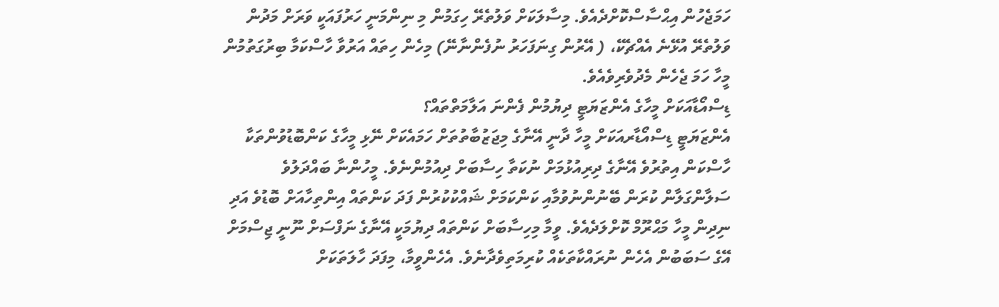ހަމަޖެހުން އިޙްސާސްކޮށްދެއެވެ. މިސާލަކަށް ވަލުތެރޭ ހިގަމުން މި ނިންމަނީ ހަރުފައަކީ ވަރަށް މަދުން ވަލުތެރޭ އުޅޭނެ އެއްޗެކޭ، ( އޭރުން ގިނަފަހަރު ނުފެންނާނޭ) މިހެން ހިތައް އަރުވާ ހާސްކަމާ ބިރުގަތުމުން މީހާ ހަމަ ޖެހެން މެދުވެރިވެއެވެ.
ޑިސްއޯޑާއަކަށް މީހާގެ އެންޒަޔަޓީ ދިޔުމުން ފެންނަ އަލާމަތްތައް؟
އެންޒަޔަޓީ ޑިސްއޯޑާރއަކަށް މީހާ ދާނީ އޭނާގެ މިޖަޒުބާތުތަށް ހަމައެކަށް ނޭޅި މީހާގެ ކަންބޮޑުވުންތަކާ ހާސްކަން އިތުރުވެ އޭނާގެ ދިރިއުޅުމަށް ނުކަތާ ހިސާބަށް ދިއުމުންނެވެ. މީހުންނާ ބައްދަލުވެ ސަލާންގަލާން ކުރަން ބޭނުންނުވުމާއި ކަންކަމަށް ޝައްކުކުރުން ފަދަ ކަންތައް އިންތިހާއަށް ބޮޑުވެ އަދި ނިދިން މީހާ މަޙްރޫމް ކޮށްލަދެއެވެ. ވީމާ މިހިސާބަށް ކަންތައް ދިޔުމަކީ އޭނާގެ ނަފްސަށް ނޫނީ ޖިސްމަށް އޭގެ ސަބަބުން އެހެން ނުރައްކާތަކެއް ކުރިމަތިވެދާނެވެ. އެހެންވީމާ، މިފަދަ ހާލަތަކަށް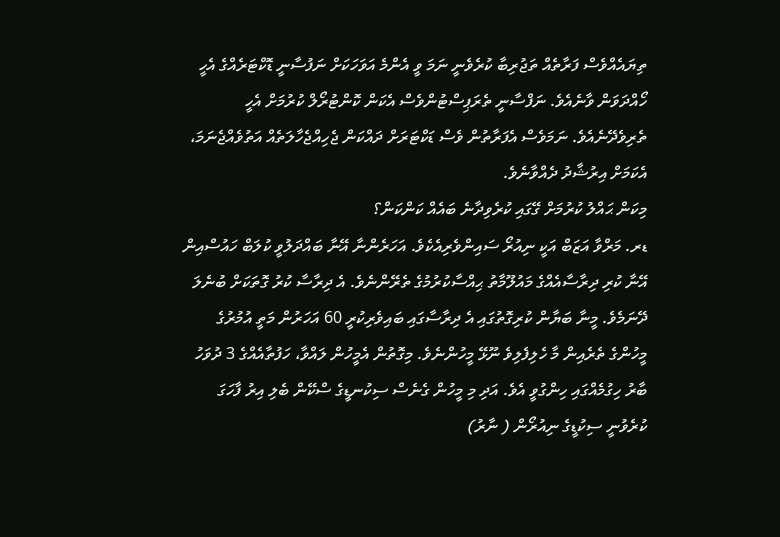ތިޔައެއްވެސް ފަރާތެއް ތަޖުރިބާ ކުރެވެނީ ނަމަ ވީ އެންމެ އަވަހަކަށް ނަފުސާނީ ޑޮކްޓަރެއްގެ އެހީ ހޯއްދަވަން ވާނެއެވެ. ނަފްސާނީ ތެރަޕިސްޓުންވެސް އެކަން ކޮންޓުރޯލް ކުރުމަށް އެހީ ތެރިވެދޭނެއެވެ. ނަމަވެސް އެފަރާތުން ވެސް ޑަކްޓަރަށް ދައްކަން ޖެހިއްޖެހާލަތެއް އަތުވެއްޖެނަމަ، އެކަމަށް އިރުޝާދު ދެއްވާނެވެ.
މިކަން ޙައްލު ކުރުމަށް ގޭގައި ކުރެވިދާނެ ބައެއް ކަންކަން؟
ޑރ. މަރްވާ އަޒަބް އަކީ ނިއުރޯ ސައިންވެރިއެކެވެ. އަހަރެންނާ އޭނާ ބައްދަލުވީ ކުލަބް ހައުސްއިން އޭނާ ކުރި ދިރާސާއެއްގެ މައުލޫމާތު ޙިއްސާކުރުމުގެ ތެރޭންނެވެ. އެ ދިރާސާ ކުރު ގޮތަކަށް ބުނެލަ ދޭނަމެވެ. މީނާ ބަޔާން ކުރިގޮތުގައި އެ ދިރާސާގައި ބައިވެރިކުރީ 60 އަހަރުން މަތީ އުމުރުގެ މީހުންގެ ތެރެއިން މާ ހެލިފެލިވެ ނޫޅޭ މީހުންނެވެ. މިގޮތުން އެމީހުން ލައްވާ، ހަފުތާއެއްގެ 3 ދުވަހު ބާރު ހިގުމެއްގައި ހިންގުވީ އެވެ. އަދި މި މީހުން ގެނެސް ސިކުނޑީގެ ސްކޭން ބެލި އިރު ފާހަގަ ކުރެވުނީ ސިކުޑީގެ ނިއުރޯން ( ނާރު)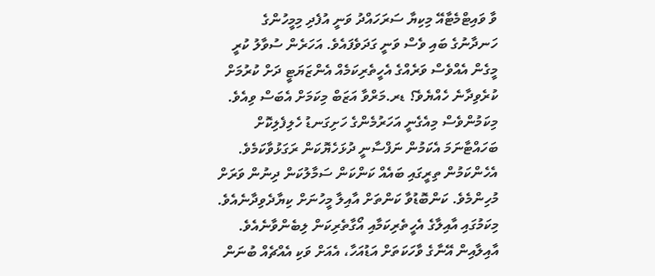ވާ ވައިޓްމެޓާއޭ މިކިޔާ ސަރަހައްދު ވަނީ އުފެދި މިމީހުންގެ ހަނދާނުގެ ބައި ވެސް ވަނީ ގަދަވެފައެވެ. އަހަރެން ސުވާލު ކުރީ މީގެން އެއްވެސް ވަރެއްގެ އެހީތެރިކަމެއް އެންޒަޔަޓީ ދަށް ކުރުމަށް ކުރެވިދާނެ ހެއްޔެވެ؟ ޑރ.މަރްވާ އަޒަބް މިކަމަށް އެބަސް ވިއެވެ. މިކަމުންވެސް މިއެގެނީ އަހަރުމެންގެ ހަށިގަނޑު ހެލިފެލިކޮށް ބަހައްޓާނަމަ އެކަމުން ނަފްސާނީ ދުޅަހެޔޮކަން ރަގަޅުވާކަމެވެ.
އެހެންކަމުން ތިރީގައި ބައެއް ކަންކަން ސަމާލުކަން ދިނުން ވަރަށް މުހިންމެވެ. ކަންބޮޑުވާ ކަންތަށް އާއިލާ މީހުނަށް ކިޔާދެވިދާނެއެވެ. މިކަމުގައި އާއިލާގެ އެހީތެރިކަމާއި އޯގާތެރިކަން ލިބެންވާނެއެވެ. އާއިލާއިން އޭނާގެ ވާހަކަތަށް އަޑުއަހާ، އެއަށް ވަކި އެއްޗެއް ބުނަން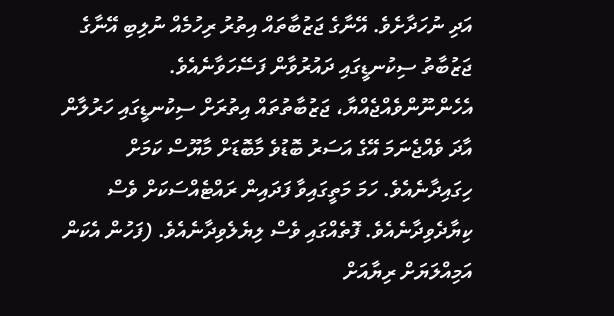އަދި ނުހަދާށެވެ. އޭނާގެ ޖަޒުބާތައް އިތުރު ރިހުމެއް ނުލިބި އޭނާގެ ޖަޒުބާތު ސިކުނޑީގައި ދައުރުވާން ފަސޭހަވާނެއެވެ. އެހެންނޫންވެއްޖެއްޔާ، ޖަޒުބާތުތައް އިތުރަށް ސިކުނޑީގައި ހަރުލާން އާދަ ވެއްޖެނަމަ އޭގެ އަސަރު ބޮޑުވެ މާބޮޑަށް މާޔޫސް ކަމަށް ހިގައިދާނެއެވެ. ހަމަ މަތީގައިވާ ފަދައިން ރައްޓެއްސަކަށް ވެސް ކިޔާދެވިދާނެއެވެ. ފޮތެއްގައި ވެސް ލިޔެލެވިދާނެއެވެ. (ފަހުން އެކަން އަމިއްލަޔަށް ރިޔާއަށް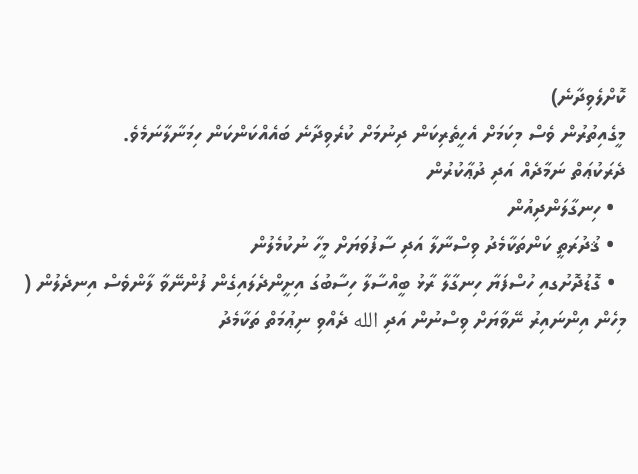ކޮށްލެވިދާނެ)
މީގެއިތުރުން ވެސް މިކަމަށް އެހީތެރިކަން ދިނުމަށް ކުރެވިދާނެ ބައެއްކަންކަން ހިމަނާލާނަމެވެ.
ދެރަކުޢަތް ނަމާދެއް އަދި ދުޢާކުރުން
  • ހިނގާލަންދިއުން
  • ޤުދުރަތީ ކަންތަކާމެދު ވިސްނާލާ އަދި ސާފުވަޔަށް މީހާ ނުކުމެލުން
  • ގޮޑުދޮށުގއި ހުސްފަޔާ ހިނގާލާ ރާޅު ބީއްސާލާ ހިސާބުގަ އިށީންދެލައިގެން ފުންނޭވާ ލާންވެސް އިނދެލުން ( މިހެން އިންނައިރު ނޭވާޔަށް ވިސްނުން އަދި الله ދެއްވި ނިޢުމަތް ތަކާމެދު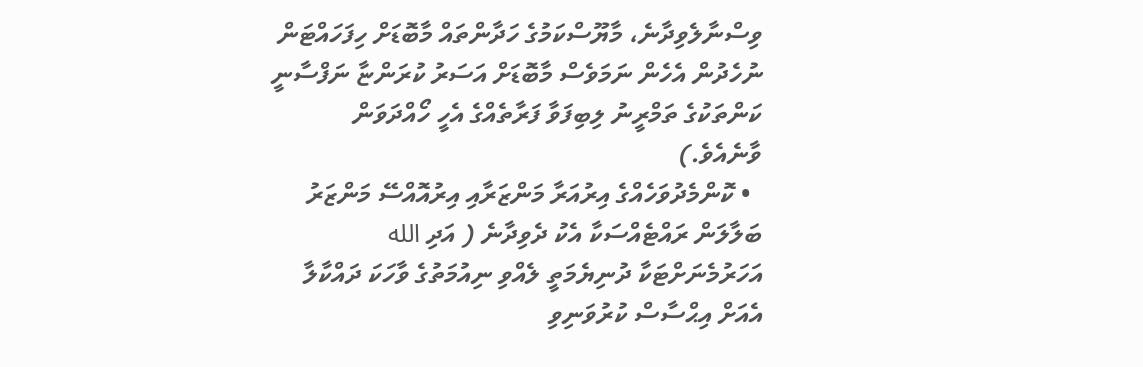ވިސްނާލެވިދާނެ، މާޔޫސްކަމުގެ ހަދާންތައް މާބޮޑަށް ހިފަހައްޓަން ނުހެދުން އެހެން ނަމަވެސް މާބޮޑަށް އަސަރު ކުރަންޏާ ނަފްސާނީ ކަންތަކުގެ ތަމްރީނު ލިބިފަވާ ފަރާތެއްގެ އެހީ ހޯއްދަވަން ވާނެއެވެ.)
  • ކޮންމެދުވަހެއްގެ އިރުއަރާ މަންޒަރާއި އިރުއޮއްސޭ މަންޒަރު ބަލާލަން ރައްޓެއްސަކާ އެކު ދެވިދާނެ ( އަދި الله އަހަރުމެނަށްޓަކާ ދުނިޔެމަތީ ލެއްވި ނިއުމަތުގެ ވާހަކަ ދައްކާލާ އެއަށް އިޙްސާސް ކުރުވަނިވި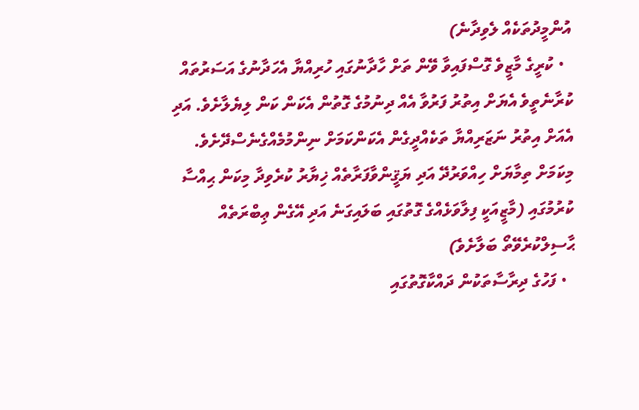އުންމީދުތަކެއް ލެވިދާނެ)
  • ކުރީގެ މާޒީވެ ގޮސްފައިވާ ވޭން ތަށް ހާދާނުގައި ހުރިއްޔާ އެހަދާނުގެ އަސަރުތައް ކުރާނެތީވެ އެޔަށް އިތުރު ފަރުވާ އެއް ދިނުމުގެ ގޮތުން އެކަން ކަން ލިޔެލާށެވެ. އަދި އެއަށް އިތުރު ނަޒަރިއްޔާ ތަކެއްދީގެން އެކަންކަމަށް ނިންމުމެއްގެނެސްދޭށެވެ. މިކަމަށް ތިމާޔަށް ހިއްވަރުދޭ އަދި ޔަޤީންވާފަރާތެއް ޚިޔާރު ކުރެވިދާ މިކަން ޙިއްސާ ކުރުމުގައި (މާޒީއަކީ ފިލާވަޅެއްގެ ގޮތުގައި ބަލައިގަނެ އަދި އޭގެން ޢިބްރަތެއް ޙާސިލްކުރެވޭތޯ ބަލާށެވެ)
  • ފަހުގެ ދިރާސާތަކުން ދައްކާގޮތުގައި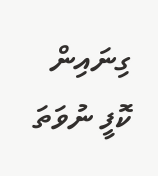ގިނައިން ކޮފީ ނުވަތަ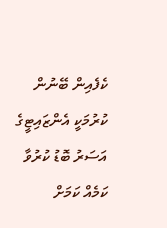ކެފެއިން ބޭނުން ކުރުމަކީ އެންޒައިޓީގެ އަސަރު ބޮޑު ކުރުވާ ކަމެއް ކަމަށް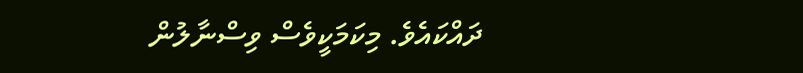ދައްކައެވެ. މިކަމަކީވެސް ވިސްނާލުން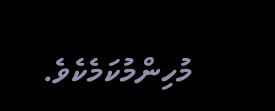މުހިންމުކަމެކެވެ.